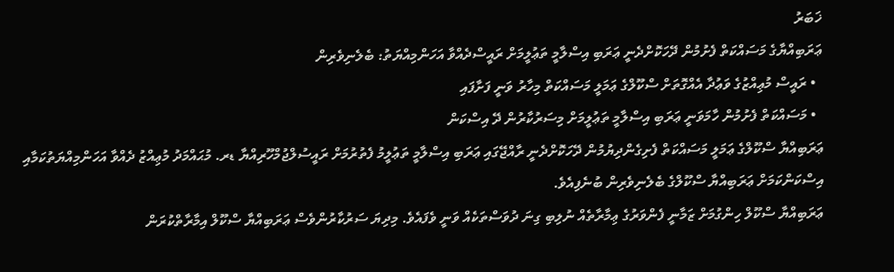ޚަބަރު
ޢަރަބިއްޔާގެ މަސައްކަތް ފެށުމުން ދޭހަކޮށްދެނީ ޢަރަބި އިސްލާމީ ތަޢުލީމަށް ރައީސްދެއްވާ އަހަންމިއްޔަތު: ބެލެނިވެރިން
  • ރައީސް މުޢިއްޒުގެ ވަޢުދާ އެއްގޮތަށް ސްކޫލްގެ ޢަމަލީ މަސައްކަތް މިހާރު ވަނީ ފަށާފައި
  • މަސައްކަތް ފެށުމުން ހާމަވަނީ ޢަރަބި އިސްލާމީ ތަޢުލީމަށް މިސަރުކާރުން ދޭ އިސްކަން
ޢަރަބިއްޔާ ސްކޫލްގެ ޢަމަލީ މަސައްކަތް ފެށިގެންދިޔުމުން ދޭހަކޮށްދެނީ ރާއްޖޭގައި ޢަރަބި އިސްލާމީ ތަޢުލީމު ފެތުރުމަށް ރައީސުލްޖުމްހޫރިއްޔާ ޑރ. މުޙައްމަދު މުޢިއްޒު ދެއްވާ އަހަންމިއްޔަތުކަމާއި އިސްކަންކަމަށް ޢަރަބިއްޔާ ސްކޫލްގެ ބެލެނިވެރިން ބުނެފިއެވެ.
ޢަރަބިއްޔާ ސްކޫލް ހިންގުމަށް ޒަމާނީ ފެންވަރުގެ ޢިމާރާތެއް ނުލިބި ގިނަ ދުވަސްތަކެއް ވަނީ ވެފައެވެ. މިދިޔަ ސަރުކާރުންވެސް ޢަރަބިއްޔާ ސްކޫލް އިމާރާތްކުރަން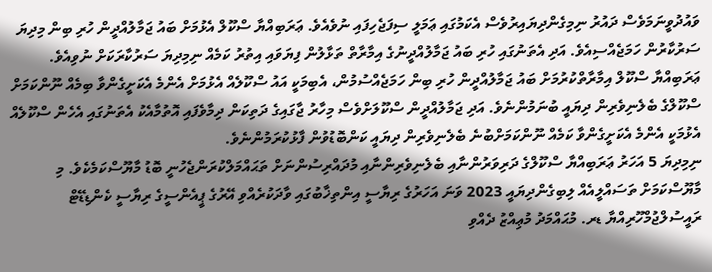ވައުދުވީނަމަވެސް ދައުރު ނިމިގެންދިޔައިރުވެސް އެކަމުގައި ޢަމަލީ ސިފަޖެހިފައި ނުވެއެވެ. ޢަރަބިއްޔާ ސްކޫލް އެޅުމަށް ބައު ޖަމާލުއްދީން ހުރި ބިން މިދިޔަ ސަރުކާރުން ހަމަޖެއްސިއެވެ. އަދި އެތަނުގައި ހުރި ބައު ޖަމާލުއްދީނުގެ އިމާރާތް ތަޅާލުން ފިޔަވައި އިތުރު ކަމެއް ނިމިދިޔަ ސަރުކާރަކަށް ނުވިއެވެ.
ޢަރަބިއްޔާ ސްކޫލް އިމާރާތްކުރުމަށް ބައު ޖަމާލުއްދީން ހުރި ބިން ހަމަޖެއްސުމުން، އެބިމަކީ އައު ސްކޫލެއް އެޅުމަށް އެންމެ އެކަށީގެންވާ ބިމެއް ނޫންކަމަށް ސްކޫލްގެ ބެލެނިވެރިން ދިޔައީ ބުނަމުންނެވެ. އަދި ޖަމާލުއްދީން ސްކޫލަށްވެސް މިހާރު ޖާގައިގެ ދަތިކަން ދިމާވެފައި އޮތުމާއެކު އެތަނުގައި އެހެން ސްކޫލެއް އެޅުމަކީ އެންމެ އެކަށީގެންވާ ކަމެއް ނޫންކަމަށްބުނެ ބެލެނިވެރިން ދިޔައީ ކަންބޮޑުވުން ފާޅުކުރަމުންނެވެ.
ނިމިދިޔަ 5 އަހަރު ޢަރަބިއްޔާ ސްކޫލްގެ ދަރިވަރުންނާއި ބެލެނިވެރިންނާއި މުދައްރިސުންނަށް ތަޙައްމަލްކުރަންޖެހުނީ ބޮޑު މާޔޫސްކަމެކެވެ. މި މާޔޫސްކަމަށް ތަސައްލީއެއް ލިބިގެންދިޔައީ 2023 ވަނަ އަހަރުގެ ރިޔާސީ އިންތިޚާބުގައި ވާދަކުރެއްވި އޭރުގެ ޕީއެންސީގެ ރިޔާސީ ކެންޑިޑޭޓް ރައީސުލްޖުމްހޫރިއްޔާ ޑރ. މުޙައްމަދު މުޢިއްޒު ދެއްވި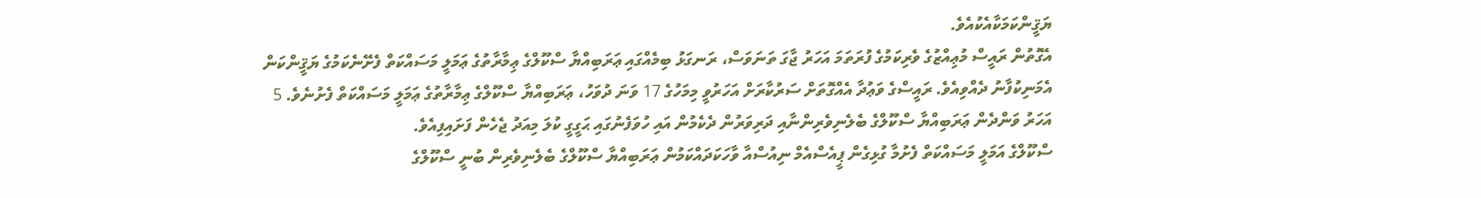ޔަޤީންކަމަކާއެކުއެވެ.
އެގޮތުން ރައީސް މުޢިއްޒުގެ ވެރިކަމުގެ ފުރަތަމަ އަހަރު ޖާގަ ތަނަވަސް، ރަނގަޅު ބިމެއްގައި ޢަރަބިއްޔާ ސްކޫލްގެ ޢިމާރާތުގެ ޢަމަލީ މަސައްކަތް ފެށޭނެކަމުގެ ޔަޤީންކަން އެމަނިކުފާނު ދެއްވިއެވެ. ރައީސްގެ ވަޢުދާ އެއްގޮތަށް ސަރުކާރަށް އަހަރުވީ މިމަހުގެ 17 ވަނަ ދުވަހު، ޢަރަބިއްޔާ ސްކޫލްގެ ޢިމާރާތުގެ ޢަމަލީ މަސައްކަތް ފެށުނެވެ. 5 އަހަރު ވަންދެން ޢަރަބިއްޔާ ސްކޫލްގެ ބެލެނިވެރިންނާއި ދަރިވަރުން ދެކެމުން އައި ހުވަފެނުގައި ޙަގީގީ ކުލަ މިއަދު ޖެހެން ފަށައިފިއެވެ.
ސްކޫލްގެ އަމަލީ މަސައްކަތް ފެށުމާ ގުޅިގެން ޕީއެސްއެމް ނިއުސްއާ ވާހަކަދައްކަމުން ޢަރަބިއްޔާ ސްކޫލްގެ ބެލެނިވެރިން ބުނީ ސްކޫލްގެ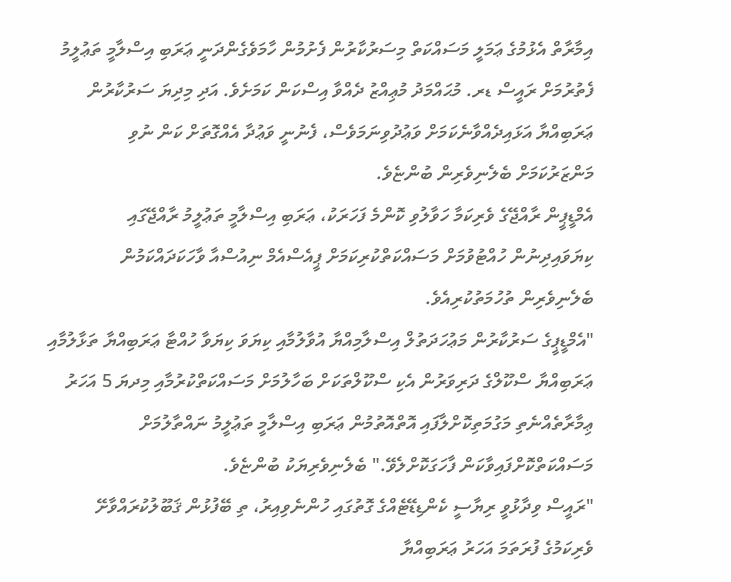އިމާރާތް އެޅުމުގެ ޢަމަލީ މަސައްކަތް މިސަރުކާރުން ފެށުމުން ހާމަވެގެންދަނީ ޢަރަބި އިސްލާމީ ތަޢުލީމު ފެތުރުމަށް ރައީސް ޑރ. މުޙައްމަދު މުޢިއްޒު ދެއްވާ އިސްކަން ކަމަށެވެ. އަދި މިދިޔަ ސަރުކާރުން ޢަރަބިއްޔާ އަޅައިދެއްވާނެކަމަށް ވަޢުދުވިނަމަވެސް، ފެނުނީ ވަޢުދާ އެއްގޮތަށް ކަން ނުވި މަންޒަރުކަމަށް ބެލެނިވެރިން ބުންޏެވެ.
އެމްޑީޕީން ރާއްޖޭގެ ވެރިކަމާ ހަވާލުވި ކޮންމެ ފަހަރަކު، ޢަރަބި އިސްލާމީ ތަޢުލީމު ރާއްޖޭގައި ކިޔަވައިދިނުން ހުއްޓުވުމަށް މަސައްކަތްކުރިކަމަށް ޕީއެސްއެމް ނިއުސްއާ ވާހަކަދައްކަމުން ބެލެނިވެރިން ތުހުމަތުކުރިއެވެ.
"އެމްޑީޕީގެ ސަރުކާރުން މަޢުހަދަތުލް އިސްލާމިއްޔާ އުވާލުމާއި ކިޔަވަ ކިޔަވާ ހުއްޓާ ޢަރަބިއްޔާ ތަޅާލުމާއި ޢަރަބިއްޔާ ސްކޫލްގެ ދަރިވަރުން އެކި ސްކޫލްތަކަށް ބަހާލުމަށް މަސައްކަތްކުރުމާއި މިދޔަ 5 އަހަރު ޢިމާރާތެއްނެތި މަގުމަތިކޮށްލާފައި އޮތްއޮތުމުން ޢަރަބި އިސްލާމީ ތަޢުލީމު ނައްތާލުމަށް މަސައްކަތްކޮށްފައިވާކަން ފާހަގަކޮށްލެވޭ." ބެލެނިވެރިޔަކު ބުންޏެވެ.
"ރައީސް ވިދާޅުވީ ރިޔާސީ ކެންޑިޑޭޓެއްގެ ގޮތުގައި ހުންނެވިއިރު، ތި ބޭފުޅުން ޤަބޫލުކުރައްވާށޭ ވެރިކަމުގެ ފުރަތަމަ އަހަރު ޢަރަބިއްޔާ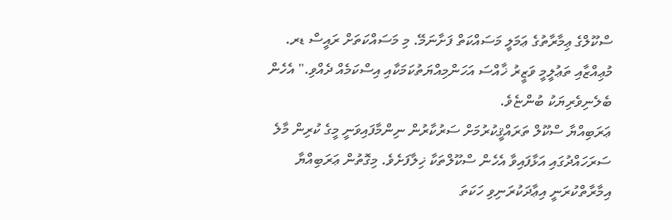ސްކޫލްގެ ޢިމާރާތުގެ ޢަމަލީ މަސައްކަތް ފަށާނަމޭ. މި މަސައްކަތަށް ރައީސް ޑރ. މުޢިއްޒާއި ތަޢުލީމީ ވަޒީރު ޚާއްސަ އަހަންމިއްޔަތުކަމަކާއި އިސްކަމެއް ދެއްވި." އެހެން ބެލެނިވެރިޔަކު ބުންޏެވެ.
ޢަރަބިއްޔާ ސްކޫލް ތަރައްޤީކުރުމަށް ސަރުކާރުން ނިންމާފައިވަނީ މީގެ ކުރިން މާލެ ސަރަހައްދުގައި އަޅާފައިވާ އެހެން ސްކޫލްތަކާ ޚިލާފަށެވެ. މިގޮތުން ޢަރަބިއްޔާ އިމާރާތްކުރަނީ އިޢާދަކުރަނިވި ހަކަތަ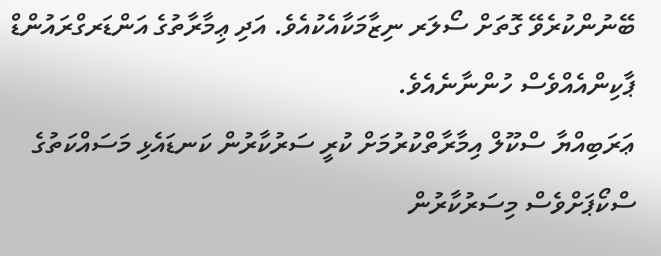ބޭނުންކުރެވޭ ގޮތަށް ސޯލަރ ނިޒާމަކާއެކުއެވެ. އަދި ޢިމާރާތުގެ އަންޑަރގްރައުންޑް ޕާކިންއެއްވެސް ހުންނާނެއެވެ.
ޢަރަބިއްޔާ ސްކޫލް އިމާރާތްކުރުމަށް ކުރީ ސަރުކާރުން ކަނޑައެޅި މަސައްކަތުގެ ސްކޯޕަށްވެސް މިސަރުކާރުން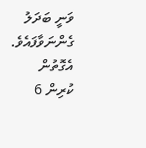ވަނީ ބަދަލު ގެންނަވާފައެވެ. އެގޮތުން ކުރިން 6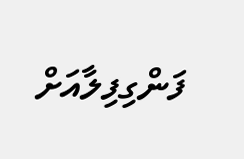ފަންގިފިލާއަށް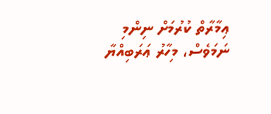ޢިމާރާތް ކުރުމަށް ނިންމި ނަމަވެސް، މިހާރު ޢަރަބިއްޔާ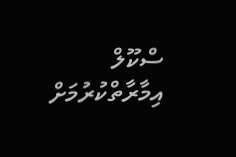ސްކޫލް އިމާރާތްކުރުމަށް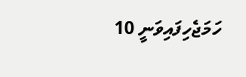ހަމަޖެހިފައިވަނީ 10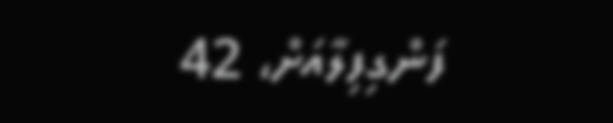ފަންގިފިލާއަށް، 42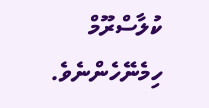ކުލާސްރޫމް ހިމެނޭހެންނެވެ.